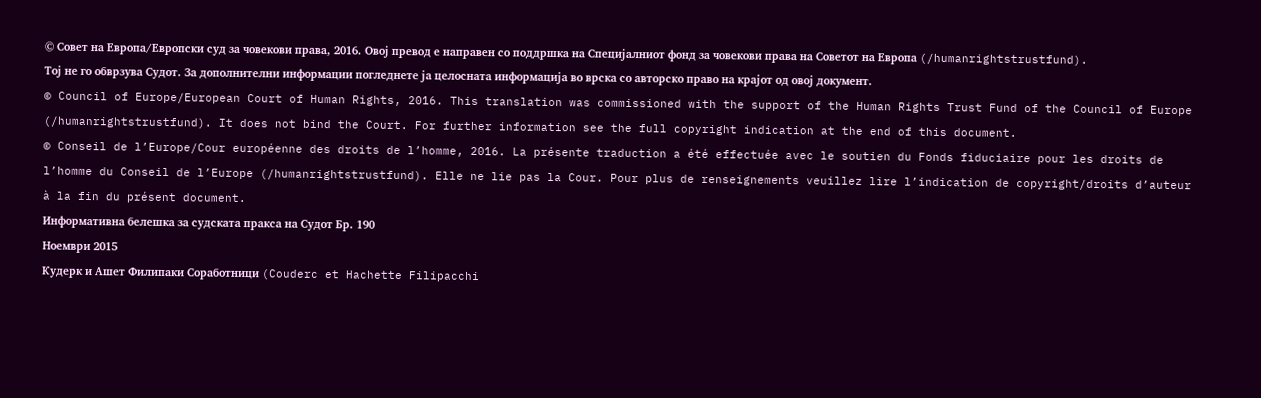© Совет на Европа/Европски суд за човекови права, 2016. Овој превод е направен со поддршка на Специјалниот фонд за човекови права на Советот на Европа (/humanrightstrustfund). Тој не го обврзува Судот. За дополнителни информации погледнете ја целосната информација во врска со авторско право на крајот од овој документ.
© Council of Europe/European Court of Human Rights, 2016. This translation was commissioned with the support of the Human Rights Trust Fund of the Council of Europe (/humanrightstrustfund). It does not bind the Court. For further information see the full copyright indication at the end of this document.
© Conseil de l’Europe/Cour européenne des droits de l’homme, 2016. La présente traduction a été effectuée avec le soutien du Fonds fiduciaire pour les droits de l’homme du Conseil de l’Europe (/humanrightstrustfund). Elle ne lie pas la Cour. Pour plus de renseignements veuillez lire l’indication de copyright/droits d’auteur à la fin du présent document.
Информативна белешка за судската пракса на Судот Бр. 190
Ноември 2015
Кудерк и Ашет Филипаки Соработници (Couderc et Hachette Filipacchi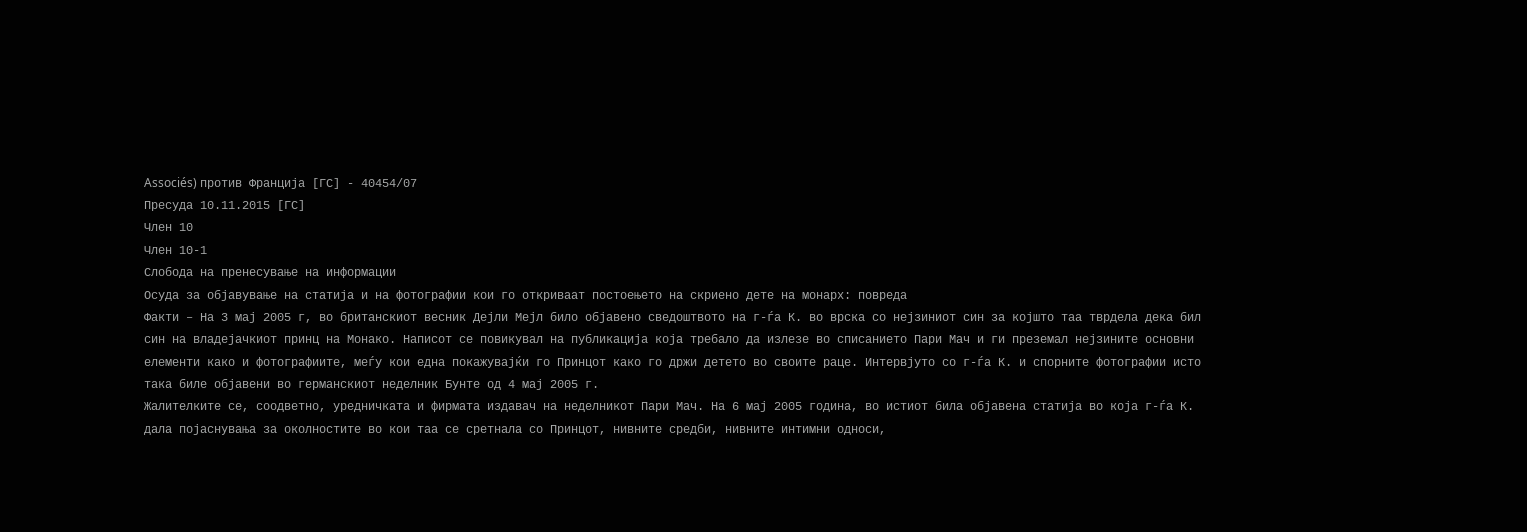Associés) против Франција [ГС] - 40454/07
Пресуда 10.11.2015 [ГС]
Член 10
Член 10-1
Слобода на пренесување на информации
Осуда за објавување на статија и на фотографии кои го откриваат постоењето на скриено дете на монарх: повреда
Факти – На 3 мај 2005 г, во британскиот весник Дејли Мејл билo објавено сведоштвото на г-ѓа К. во врска со нејзиниот син за којшто таа тврдела дека бил син на владејачкиот принц на Монако. Написот се повикувал на публикација која требало да излезе во списанието Пари Мач и ги преземал нејзините основни елементи како и фотографиите, меѓу кои една покажувајќи го Принцот како го држи детето во своите раце. Интервјуто со г-ѓа К. и спорните фотографии исто така биле објавени во германскиот неделник Бунте од 4 мај 2005 г.
Жалителките се, соодветно, уредничката и фирмата издавач на неделникот Пари Мач. На 6 мај 2005 година, во истиот била објавена статија во која г-ѓа К. дала појаснувања за околностите во кои таа се сретнала со Принцот, нивните средби, нивните интимни односи,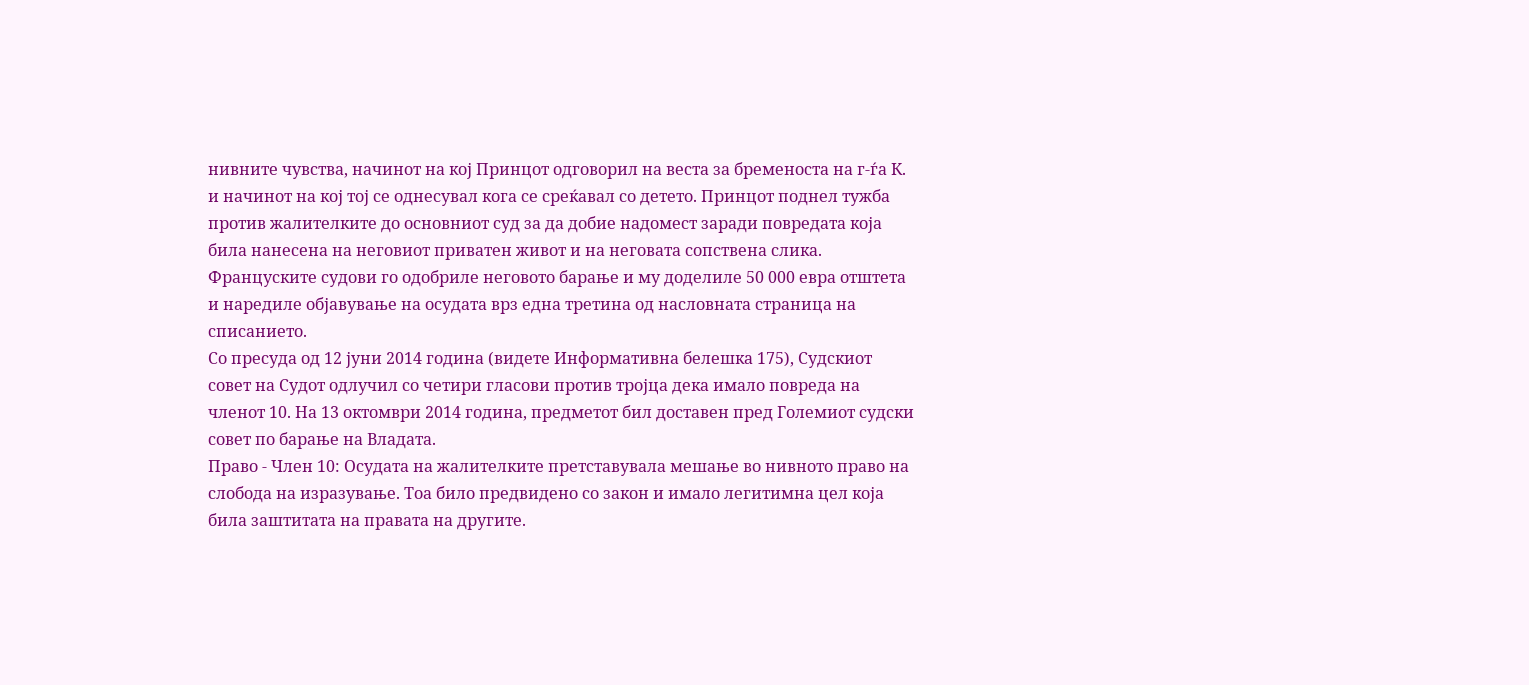нивните чувства, начинот на кој Принцот одговорил на веста за бременоста на г-ѓа К. и начинот на кој тој се однесувал кога се среќавал со детето. Принцот поднел тужба против жалителките до основниот суд за да добие надомест заради повредата која била нанесена на неговиот приватен живот и на неговата сопствена слика. Француските судови го одобриле неговото барање и му доделиле 50 000 евра отштета и наредиле објавување на осудата врз една третина од насловната страница на списанието.
Со пресуда од 12 јуни 2014 година (видете Информативна белешка 175), Судскиот совет на Судот одлучил со четири гласови против тројца дека имало повреда на членот 10. На 13 октомври 2014 година, предметот бил доставен пред Големиот судски совет по барање на Владата.
Право - Член 10: Осудата на жалителките претставувала мешање во нивното право на слобода на изразување. Тоа било предвидено со закон и имало легитимна цел која била заштитата на правата на другите.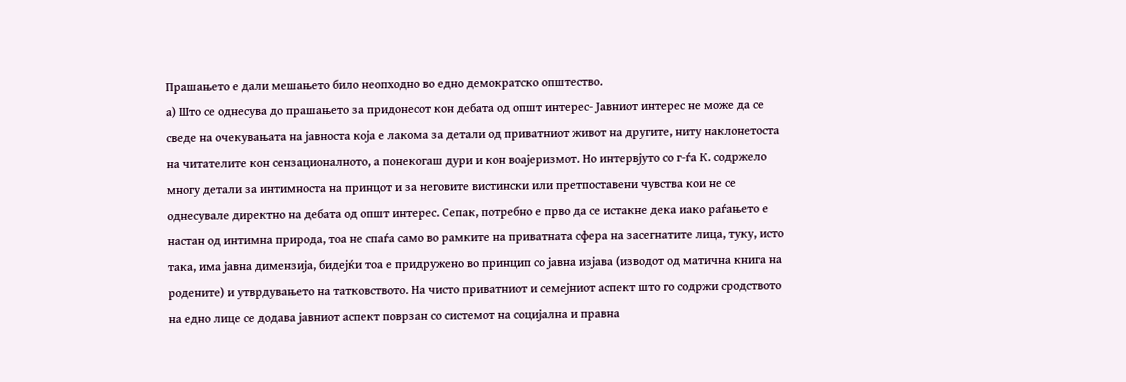Прашањето е дали мешањето било неопходно во едно демократско општество.
а) Што се однесува до прашањето за придонесот кон дебата од општ интерес- Јавниот интерес не може да се сведе на очекувањата на јавноста која е лакома за детали од приватниот живот на другите, ниту наклонетоста на читателите кон сензационалното, а понекогаш дури и кон воајеризмот. Но интервјуто со г-ѓа К. содржело многу детали за интимноста на принцот и за неговите вистински или претпоставени чувства кои не се однесувале директно на дебата од општ интерес. Сепак, потребно е прво да се истакне дека иако раѓањето е настан од интимна природа, тоа не спаѓа само во рамките на приватната сфера на засегнатите лица, туку, исто така, има јавна димензија, бидејќи тоа е придружено во принцип со јавна изјава (изводот од матична книга на родените) и утврдувањето на татковството. На чисто приватниот и семејниот аспект што го содржи сродството на едно лице се додава јавниот аспект поврзан со системот на социјална и правна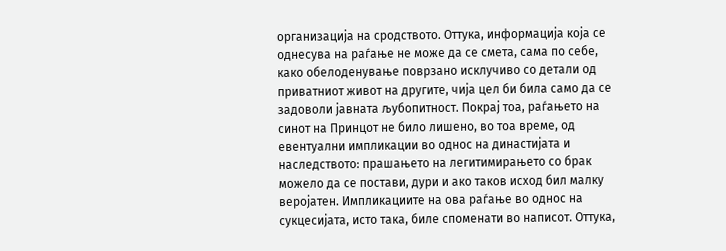организација на сродството. Оттука, информација која се однесува на раѓање не може да се смета, сама по себе, како обелоденување поврзано исклучиво со детали од приватниот живот на другите, чија цел би била само да се задоволи јавната љубопитност. Покрај тоа, раѓањето на синот на Принцот не било лишено, во тоа време, од евентуални импликации во однос на династијата и наследството: прашањето на легитимирањето со брак можело да се постави, дури и ако таков исход бил малку веројатен. Импликациите на ова раѓање во однос на сукцесијата, исто така, биле споменати во написот. Оттука,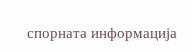спорната информација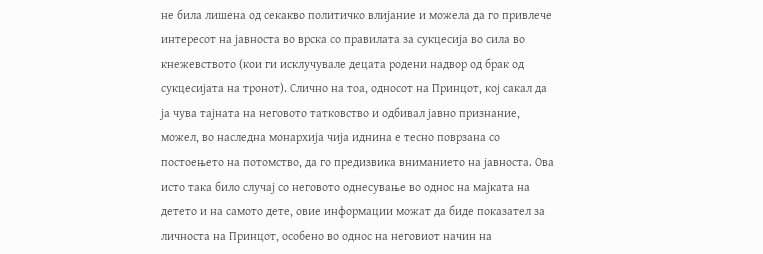не била лишена од секакво политичко влијание и можела да го привлече интересот на јавноста во врска со правилата за сукцесија во сила во кнежевството (кои ги исклучувале децата родени надвор од брак од сукцесијата на тронот). Слично на тоа, односот на Принцот, кој сакал да ја чува тајната на неговото татковство и одбивал јавно признание, можел, во наследна монархија чија иднина е тесно поврзана со постоењето на потомство, да го предизвика вниманието на јавноста. Ова исто така било случај со неговото однесување во однос на мајката на детето и на самото дете, овие информации можат да биде показател за личноста на Принцот, особено во однос на неговиот начин на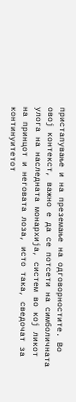пристапување и на преземање на одговорностите. Во овој контекст, важно е да се потсети на симболичната улога на наследната монархија, систем во кој ликот на принцот и неговата лоза, исто така, сведочат за континуитетот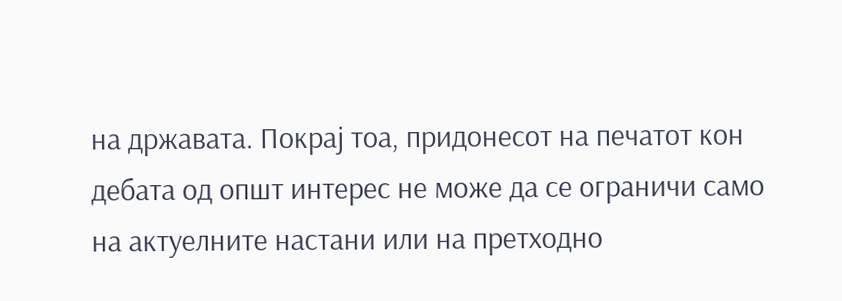на државата. Покрај тоа, придонесот на печатот кон дебата од општ интерес не може да се ограничи само на актуелните настани или на претходно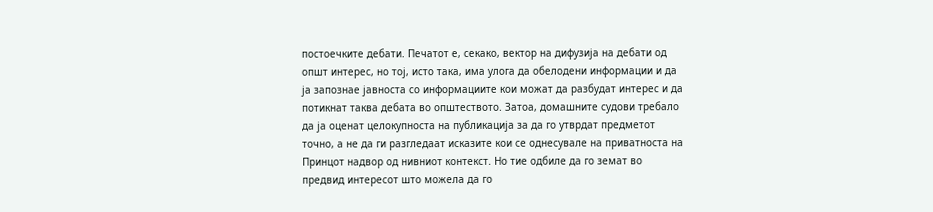постоечките дебати. Печатот е, секако, вектор на дифузија на дебати од општ интерес, но тој, исто така, има улога да обелодени информации и да ја запознае јавноста со информациите кои можат да разбудат интерес и да потикнат таква дебата во општеството. Затоа, домашните судови требало да ја оценат целокупноста на публикација за да го утврдат предметот точно, а не да ги разгледаат исказите кои се однесувале на приватноста на Принцот надвор од нивниот контекст. Но тие одбиле да го земат во предвид интересот што можела да го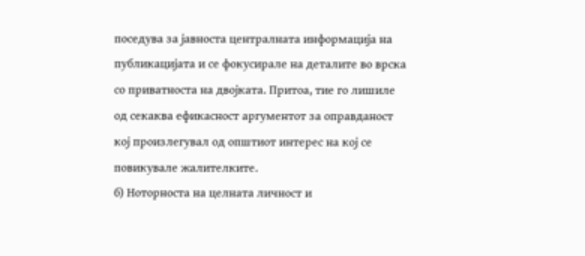поседува за јавноста централната информација на публикацијата и се фокусирале на деталите во врска со приватноста на двојката. Притоа, тие го лишиле од секаква ефикасност аргументот за оправданост кој произлегувал од општиот интерес на кој се повикувале жалителките.
б) Ноторноста на целната личност и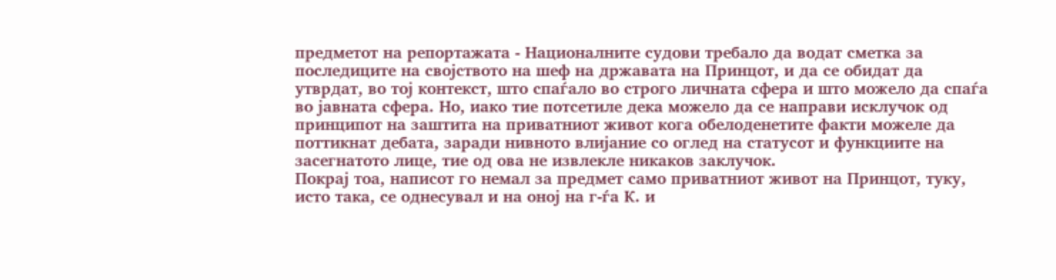предметот на репортажата - Националните судови требало да водат сметка за последиците на својството на шеф на државата на Принцот, и да се обидат да утврдат, во тој контекст, што спаѓало во строго личната сфера и што можело да спаѓа во јавната сфера. Но, иако тие потсетиле дека можело да се направи исклучок од принципот на заштита на приватниот живот кога обелоденетите факти можеле да поттикнат дебата, заради нивното влијание со оглед на статусот и функциите на засегнатото лице, тие од ова не извлекле никаков заклучок.
Покрај тоа, написот го немал за предмет само приватниот живот на Принцот, туку, исто така, се однесувал и на оној на г-ѓа К. и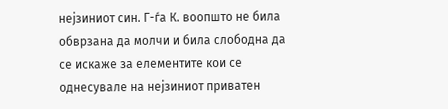нејзиниот син. Г-ѓа К. воопшто не била обврзана да молчи и била слободна да се искаже за елементите кои се однесувале на нејзиниот приватен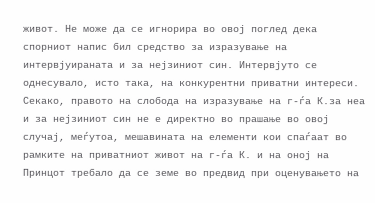живот. Не може да се игнорира во овој поглед дека спорниот напис бил средство за изразување на интервјуираната и за нејзиниот син. Интервјуто се однесувало, исто така, на конкурентни приватни интереси. Секако, правото на слобода на изразување на г-ѓа К.за неа и за нејзиниот син не е директно во прашање во овој случај, меѓутоа, мешавината на елементи кои спаѓаат во рамките на приватниот живот на г-ѓа К. и на оној на Принцот требало да се земе во предвид при оценувањето на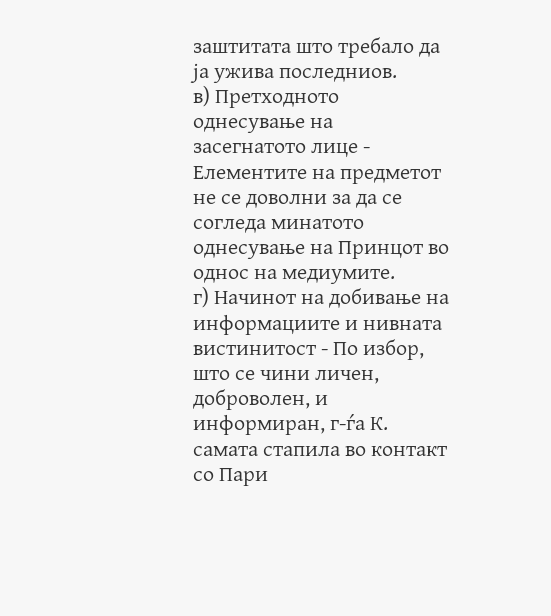заштитата што требало да ја ужива последниов.
в) Претходното однесување на засегнатото лице - Елементите на предметот не се доволни за да се согледа минатото однесување на Принцот во однос на медиумите.
г) Начинот на добивање на информациите и нивната вистинитост - По избор, што се чини личен, доброволен, и информиран, г-ѓа К. самата стапила во контакт со Пари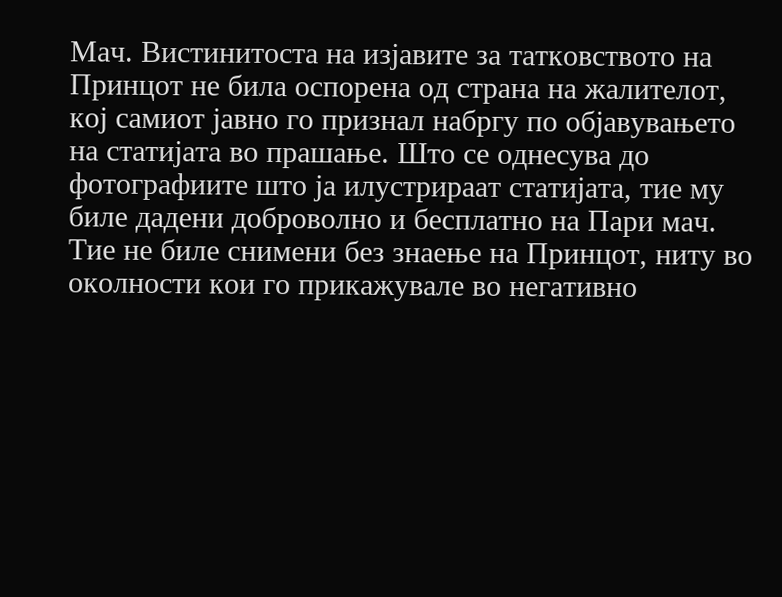Мач. Вистинитоста на изјавите за татковството на Принцот не била оспорена од страна на жалителот, кој самиот јавно го признал набргу по објавувањето на статијата во прашање. Што се однесува до фотографиите што ја илустрираат статијата, тие му биле дадени доброволно и бесплатно на Пари мач. Тие не биле снимени без знаење на Принцот, ниту во околности кои го прикажувале во негативно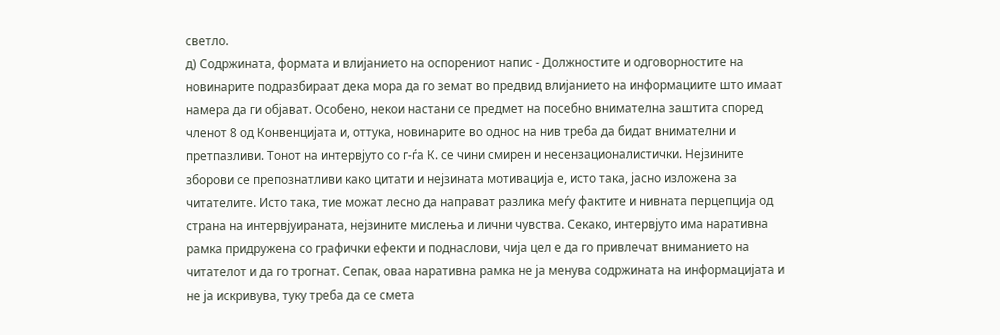светло.
д) Содржината, формата и влијанието на оспорениот напис - Должностите и одговорностите на новинарите подразбираат дека мора да го земат во предвид влијанието на информациите што имаат намера да ги објават. Особено, некои настани се предмет на посебно внимателна заштита според членот 8 од Конвенцијата и, оттука, новинарите во однос на нив треба да бидат внимателни и претпазливи. Тонот на интервјуто со г-ѓа К. се чини смирен и несензационалистички. Нејзините зборови се препознатливи како цитати и нејзината мотивација е, исто така, јасно изложена за читателите. Исто така, тие можат лесно да направат разлика меѓу фактите и нивната перцепција од страна на интервјуираната, нејзините мислења и лични чувства. Секако, интервјуто има наративна рамка придружена со графички ефекти и поднаслови, чија цел е да го привлечат вниманието на читателот и да го трогнат. Сепак, оваа наративна рамка не ја менува содржината на информацијата и не ја искривува, туку треба да се смета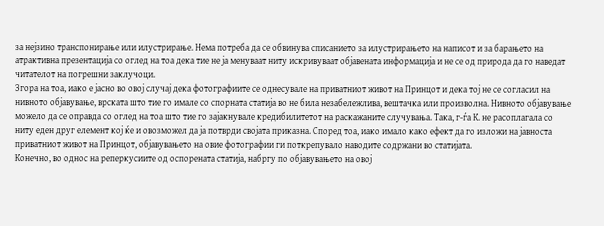за нејзино транспонирање или илустрирање. Нема потреба да се обвинува списанието за илустрирањето на написот и за барањето на атрактивна презентација со оглед на тоа дека тие не ја менуваат ниту искривуваат објавената информација и не се од природа да го наведат читателот на погрешни заклучоци.
Згора на тоа, иако е јасно во овој случај дека фотографиите се однесувале на приватниот живот на Принцот и дека тој не се согласил на нивното објавување, врската што тие го имале со спорната статија во не била незабележлива, вештачка или произволна. Нивното објавување можело да се оправда со оглед на тоа што тие го зајакнувале кредибилитетот на раскажаните случувања. Така, г-ѓа К. не расоплагала со ниту еден друг елемент кој ќе и овозможел да ја потврди својата приказна. Според тоа, иако имало како ефект да го изложи на јавноста приватниот живот на Принцот, објавувањето на овие фотографии ги поткрепувало наводите содржани во статијата.
Конечно, во однос на реперкусиите од оспорената статија, набргу по објавувањето на овој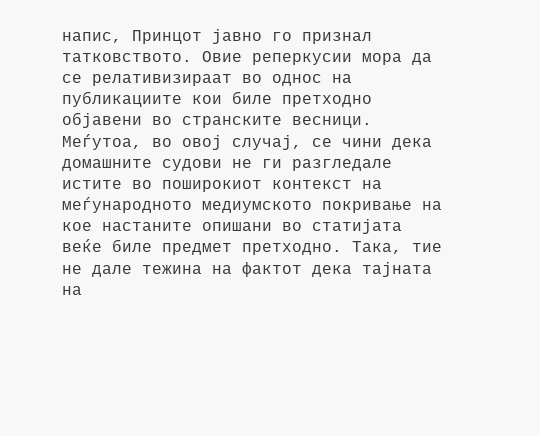напис, Принцот јавно го признал татковството. Овие реперкусии мора да се релативизираат во однос на публикациите кои биле претходно објавени во странските весници. Меѓутоа, во овој случај, се чини дека домашните судови не ги разгледале истите во поширокиот контекст на меѓународното медиумското покривање на кое настаните опишани во статијата веќе биле предмет претходно. Така, тие не дале тежина на фактот дека тајната на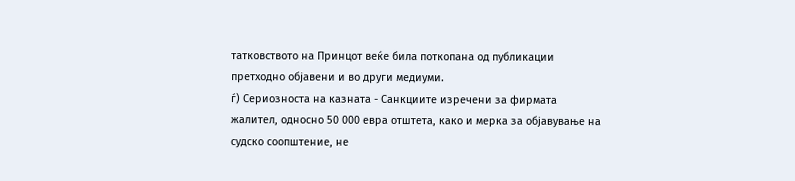татковството на Принцот веќе била поткопана од публикации претходно објавени и во други медиуми.
ѓ) Сериозноста на казната - Санкциите изречени за фирмата жалител, односно 50 000 евра отштета, како и мерка за објавување на судско соопштение, не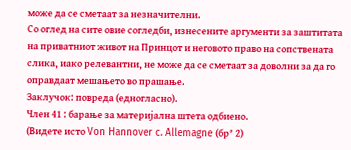може да се сметаат за незначителни.
Со оглед на сите овие согледби, изнесените аргументи за заштитата на приватниот живот на Принцот и неговото право на сопствената слика, иако релевантни, не може да се сметаат за доволни за да го оправдаат мешањето во прашање.
Заклучок: повреда (едногласно).
Член 41 : барање за материјална штета одбиено.
(Видете исто Von Hannover c. Allemagne (бр° 2)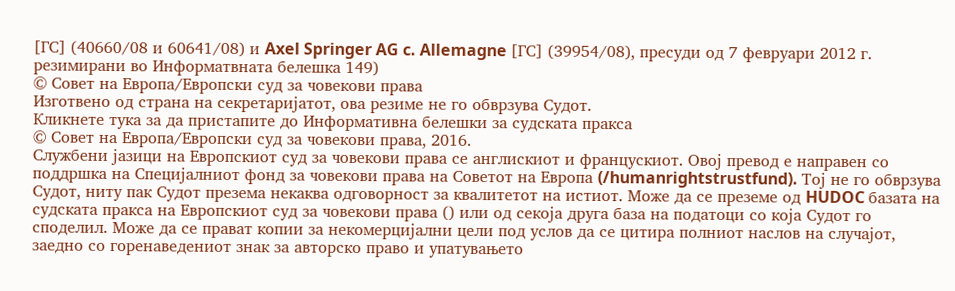[ГС] (40660/08 и 60641/08) и Axel Springer AG c. Allemagne [ГС] (39954/08), пресуди од 7 февруари 2012 г. резимирани во Информатвната белешка 149)
© Совет на Европа/Европски суд за човекови права
Изготвено од страна на секретаријатот, ова резиме не го обврзува Судот.
Кликнете тука за да пристапите до Информативна белешки за судската пракса
© Совет на Европа/Европски суд за човекови права, 2016.
Службени јазици на Европскиот суд за човекови права се англискиот и францускиот. Овој превод е направен со поддршка на Специјалниот фонд за човекови права на Советот на Европа (/humanrightstrustfund). Тој не го обврзува Судот, ниту пак Судот презема некаква одговорност за квалитетот на истиот. Може да се преземе од HUDOC базата на судската пракса на Европскиот суд за човекови права () или од секоја друга база на податоци со која Судот го споделил. Може да се прават копии за некомерцијални цели под услов да се цитира полниот наслов на случајот, заедно со горенаведениот знак за авторско право и упатувањето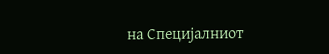на Специјалниот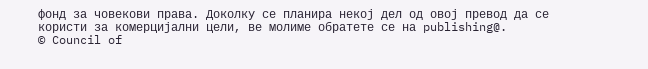фонд за човекови права. Доколку се планира некој дел од овој превод да се користи за комерцијални цели, ве молиме обратете се на publishing@.
© Council of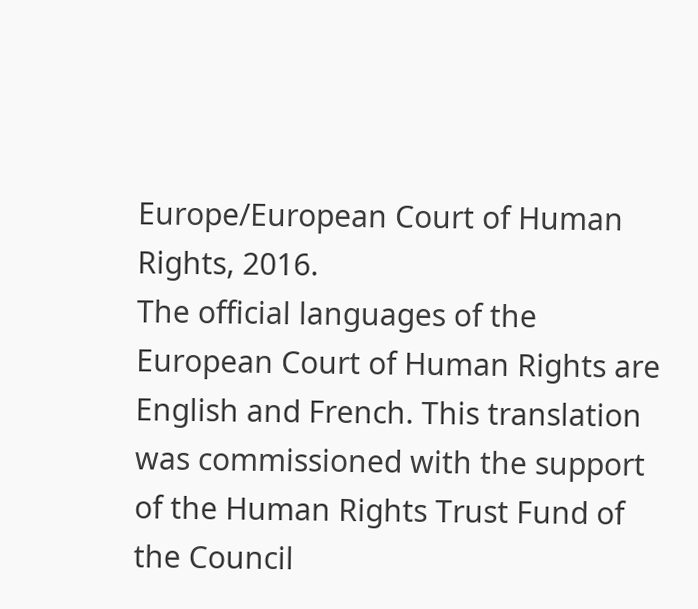Europe/European Court of Human Rights, 2016.
The official languages of the European Court of Human Rights are English and French. This translation was commissioned with the support of the Human Rights Trust Fund of the Council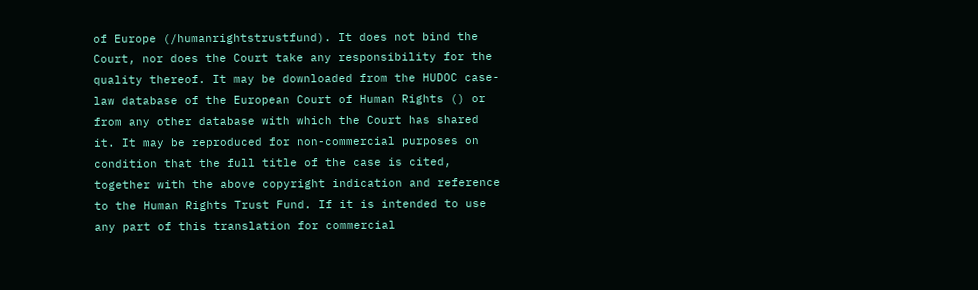of Europe (/humanrightstrustfund). It does not bind the Court, nor does the Court take any responsibility for the quality thereof. It may be downloaded from the HUDOC case-law database of the European Court of Human Rights () or from any other database with which the Court has shared it. It may be reproduced for non-commercial purposes on condition that the full title of the case is cited, together with the above copyright indication and reference to the Human Rights Trust Fund. If it is intended to use any part of this translation for commercial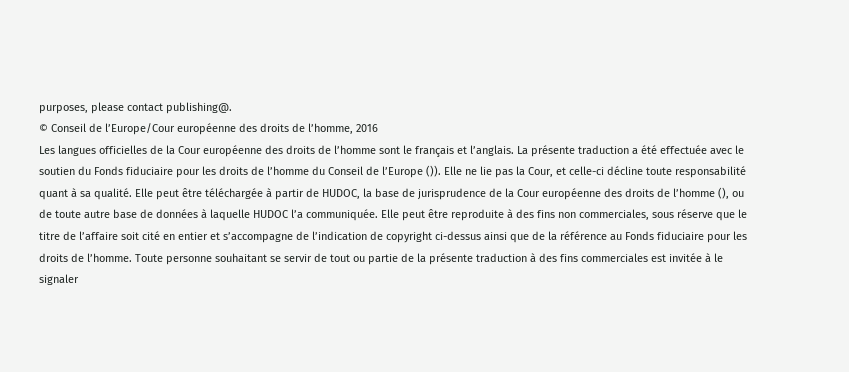purposes, please contact publishing@.
© Conseil de l’Europe/Cour européenne des droits de l’homme, 2016
Les langues officielles de la Cour européenne des droits de l’homme sont le français et l’anglais. La présente traduction a été effectuée avec le soutien du Fonds fiduciaire pour les droits de l’homme du Conseil de l’Europe ()). Elle ne lie pas la Cour, et celle-ci décline toute responsabilité quant à sa qualité. Elle peut être téléchargée à partir de HUDOC, la base de jurisprudence de la Cour européenne des droits de l’homme (), ou de toute autre base de données à laquelle HUDOC l’a communiquée. Elle peut être reproduite à des fins non commerciales, sous réserve que le titre de l’affaire soit cité en entier et s’accompagne de l’indication de copyright ci-dessus ainsi que de la référence au Fonds fiduciaire pour les droits de l’homme. Toute personne souhaitant se servir de tout ou partie de la présente traduction à des fins commerciales est invitée à le signaler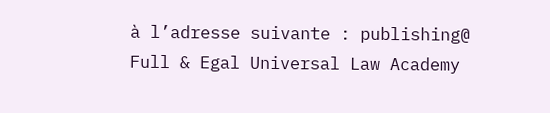à l’adresse suivante : publishing@
Full & Egal Universal Law Academy